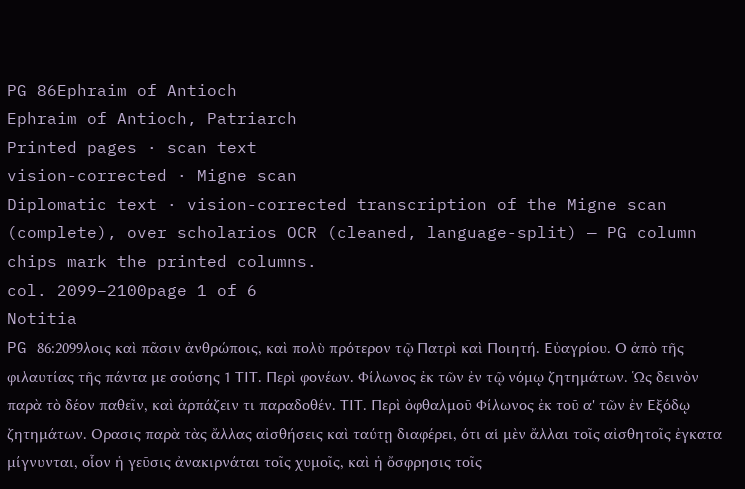PG 86Ephraim of Antioch
Ephraim of Antioch, Patriarch
Printed pages · scan text
vision-corrected · Migne scan
Diplomatic text · vision-corrected transcription of the Migne scan (complete), over scholarios OCR (cleaned, language-split) — PG column chips mark the printed columns.
col. 2099–2100page 1 of 6
Notitia
PG 86:2099λοις καὶ πᾶσιν ἀνθρώποις, καὶ πολὺ πρότερον τῷ Πατρὶ καὶ Ποιητή. Εὐαγρίου. Ο ἀπὸ τῆς φιλαυτίας τῆς πάντα με σούσης 1 ΤΙΤ. Περὶ φονέων. Φίλωνος ἐκ τῶν ἐν τῷ νόμῳ ζητημάτων. Ὡς δεινὸν παρὰ τὸ δέον παθεῖν, καὶ ἁρπάζειν τι παραδοθέν. ΤΙΤ. Περὶ ὀφθαλμοῦ Φίλωνος ἐκ τοῦ α' τῶν ἐν Εξόδῳ ζητημάτων. Ορασις παρὰ τὰς ἄλλας αἰσθήσεις καὶ ταύτῃ διαφέρει, ότι αἱ μὲν ἄλλαι τοῖς αἰσθητοῖς ἐγκατα μίγνυνται, οἷον ἡ γεῦσις ἀνακιρνάται τοῖς χυμοῖς, καὶ ἡ ὄσφρησις τοῖς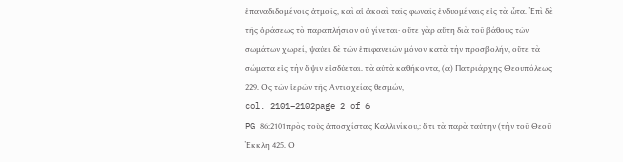ἐπαναδιδομένοις ἀτμοῖς, καὶ αἱ ἀκοαὶ ταῖς φωναῖς ἐνδυομέναις εἰς τὰ ὦτα. Ἐπὶ δὲ τῆς ὁράσεως τὸ παραπλήσιον οὐ γίνεται· οὔτε γὰρ αὕτη διὰ τοῦ βάθους τῶν σωμάτων χωρεί, ψαύει δὲ τῶν ἐπιφανειῶν μόνον κατὰ τὴν προσβολήν, οὔτε τὰ σώματα εἰς τὴν ὄψιν εἰσδύεται. τὰ αὐτὰ καθήκοντα, (α) Πατριάρχης Θεουπόλεως 229. Ος τῶν ἱερῶν τῆς Αντιοχείας θεσμών,
col. 2101–2102page 2 of 6
PG 86:2101πρὸς τοὺς ἀποσχίστας Καλλινίκου,: ὅτι τὰ παρὰ ταύτην (τὴν τοῦ Θεοῦ Ἐκκλη 425. Ο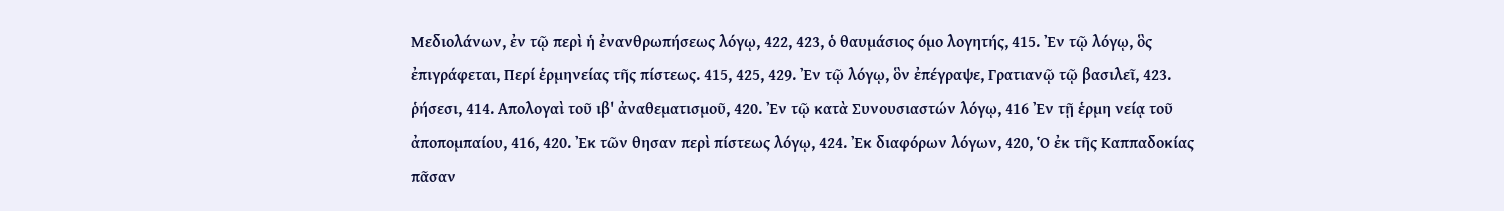Μεδιολάνων, ἐν τῷ περὶ ἡ ἐνανθρωπήσεως λόγῳ, 422, 423, ὁ θαυμάσιος όμο λογητής, 415. Ἐν τῷ λόγῳ, ὃς ἐπιγράφεται, Περί ἑρμηνείας τῆς πίστεως. 415, 425, 429. Ἐν τῷ λόγῳ, ὃν ἐπέγραψε, Γρατιανῷ τῷ βασιλεῖ, 423. ῥήσεσι, 414. Απολογαὶ τοῦ ιβ' ἀναθεματισμοῦ, 420. Ἐν τῷ κατὰ Συνουσιαστών λόγῳ, 416 Ἐν τῇ ἑρμη νείᾳ τοῦ ἀποπομπαίου, 416, 420. Ἐκ τῶν θησαν περὶ πίστεως λόγῳ, 424. Ἐκ διαφόρων λόγων, 420, Ὁ ἐκ τῆς Καππαδοκίας πᾶσαν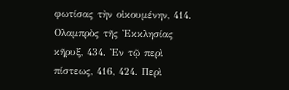φωτίσας τὴν οἰκουμένην, 414. Ολαμπρὸς τῆς Ἐκκλησίας κῆρυξ, 434. Ἐν τῷ περὶ πίστεως, 416, 424. Περὶ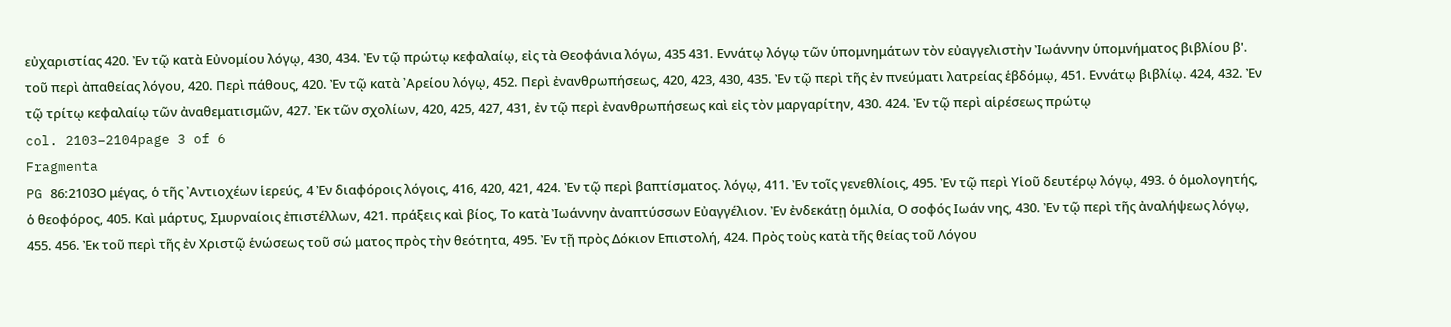εὐχαριστίας 420. Ἐν τῷ κατὰ Εὐνομίου λόγῳ, 430, 434. Ἐν τῷ πρώτῳ κεφαλαίῳ, εἰς τὰ Θεοφάνια λόγω, 435 431. Εννάτῳ λόγῳ τῶν ὑπομνημάτων τὸν εὐαγγελιστὴν Ἰωάννην ὑπομνήματος βιβλίου β'. τοῦ περὶ ἀπαθείας λόγου, 420. Περὶ πάθους, 420. Ἐν τῷ κατὰ ᾿Αρείου λόγῳ, 452. Περὶ ἐνανθρωπήσεως, 420, 423, 430, 435. Ἐν τῷ περὶ τῆς ἐν πνεύματι λατρείας ἑβδόμῳ, 451. Εννάτῳ βιβλίῳ. 424, 432. Ἐν τῷ τρίτῳ κεφαλαίῳ τῶν ἀναθεματισμῶν, 427. Ἐκ τῶν σχολίων, 420, 425, 427, 431, ἐν τῷ περὶ ἐνανθρωπήσεως καὶ εἰς τὸν μαργαρίτην, 430. 424. Ἐν τῷ περὶ αἱρέσεως πρώτῳ
col. 2103–2104page 3 of 6
Fragmenta
PG 86:2103Ο μέγας, ὁ τῆς ᾿Αντιοχέων ἱερεύς, 4 Ἐν διαφόροις λόγοις, 416, 420, 421, 424. Ἐν τῷ περὶ βαπτίσματος. λόγῳ, 411. Ἐν τοῖς γενεθλίοις, 495. Ἐν τῷ περὶ Υἱοῦ δευτέρῳ λόγῳ, 493. ὁ ὁμολογητής, ὁ θεοφόρος, 405. Καὶ μάρτυς, Σμυρναίοις ἐπιστέλλων, 421. πράξεις καὶ βίος, Το κατὰ Ἰωάννην ἀναπτύσσων Εὐαγγέλιον. Ἐν ἐνδεκάτῃ ὁμιλία, Ο σοφός Ιωάν νης, 430. Ἐν τῷ περὶ τῆς ἀναλήψεως λόγῳ, 455. 456. Ἐκ τοῦ περὶ τῆς ἐν Χριστῷ ἑνώσεως τοῦ σώ ματος πρὸς τὴν θεότητα, 495. Ἐν τῇ πρὸς Δόκιον Επιστολή, 424. Πρὸς τοὺς κατὰ τῆς θείας τοῦ Λόγου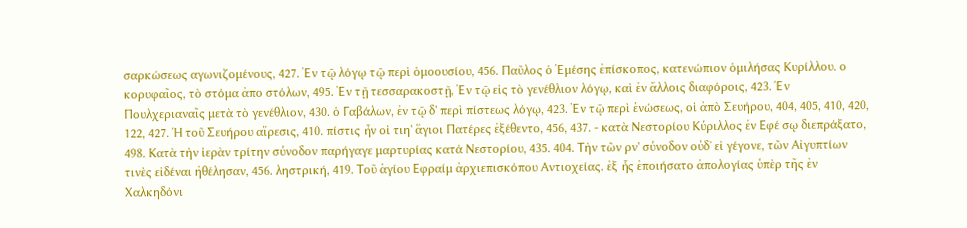σαρκώσεως αγωνιζομένους, 427. Ἐν τῷ λόγῳ τῷ περὶ ὁμοουσίου, 456. Παῦλος ὁ Ἐμέσης ἐπίσκοπος, κατενώπιον ὁμιλήσας Κυρίλλου. ο κορυφαῖος, τὸ στόμα ἀπο στόλων, 495. Ἐν τῇ τεσσαρακοστῇ, Ἐν τῷ εἰς τὸ γενέθλιον λόγῳ, καὶ ἐν ἄλλοις διαφόροις, 423. Έν Πουλχεριαναῖς μετὰ τὸ γενέθλιον, 430. ὁ Γαβάλων, ἐν τῷ δ' περὶ πίστεως λόγῳ, 423. Ἐν τῷ περὶ ἑνώσεως, οἱ ἀπὸ Σευήρου, 404, 405, 410, 420, 122, 427. Ή τοῦ Σευήρου αἵρεσις, 410. πίστις ἦν οἱ τιη' ἅγιοι Πατέρες ἐξέθεντο, 456, 437. - κατὰ Νεστορίου Κύριλλος ἐν Εφέ σῳ διεπράξατο, 498. Κατὰ τὴν ἱερὰν τρίτην σύνοδον παρήγαγε μαρτυρίας κατά Νεστορίου, 435. 404. Τὴν τῶν ρν' σύνοδον οὐδ᾽ εἰ γέγονε, τῶν Αἰγυπτίων τινὲς εἰδέναι ἠθέλησαν, 456. ληστρική, 419. Τοῦ ἁγίου Εφραίμ ἀρχιεπισκόπου Αντιοχείας. ἐξ ἧς ἐποιήσατο ἀπολογίας ὑπὲρ τῆς ἐν Χαλκηδόνι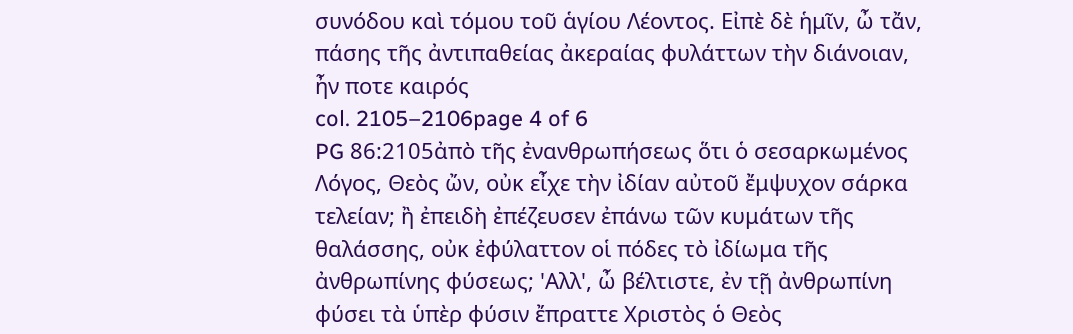συνόδου καὶ τόμου τοῦ ἁγίου Λέοντος. Εἰπὲ δὲ ἡμῖν, ὦ τἄν, πάσης τῆς ἀντιπαθείας ἀκεραίας φυλάττων τὴν διάνοιαν, ἦν ποτε καιρός
col. 2105–2106page 4 of 6
PG 86:2105ἀπὸ τῆς ἐνανθρωπήσεως ὅτι ὁ σεσαρκωμένος Λόγος, Θεὸς ὤν, οὐκ εἶχε τὴν ἰδίαν αὐτοῦ ἔμψυχον σάρκα τελείαν; ἢ ἐπειδὴ ἐπέζευσεν ἐπάνω τῶν κυμάτων τῆς θαλάσσης, οὐκ ἐφύλαττον οἱ πόδες τὸ ἰδίωμα τῆς ἀνθρωπίνης φύσεως; 'Αλλ', ὦ βέλτιστε, ἐν τῇ ἀνθρωπίνη φύσει τὰ ὑπὲρ φύσιν ἔπραττε Χριστὸς ὁ Θεὸς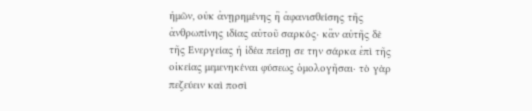ἡμῶν, οὐκ ἀνῃρημένης ἢ ἀφανισθείσης τῆς ἀνθρωπίνης ιδίας αὐτοῦ σαρκός· κἂν αὐτῆς δὲ τῆς Ενεργείας ἡ ἰδέα πείσῃ σε την σάρκα ἐπὶ τῆς οἰκείας μεμενηκέναι φύσεως ὁμολογῆσαι· τὸ γὰρ πεζεύειν καὶ ποσὶ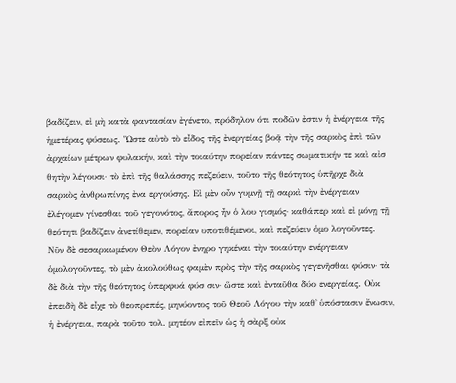βαδίζειν, εἰ μὴ κατὰ φαντασίαν ἐγένετο, πρόδηλον ότι ποδῶν ἐστιν ἡ ἐνέργεια τῆς ἡμετέρας φύσεως. Ὥστε αὐτὸ τὸ εἶδος τῆς ἐνεργείας βοᾷ τὴν τῆς σαρκὸς ἐπὶ τῶν ἀρχαίων μέτρων φυλακήν, καὶ τὴν τοιαύτην πορείαν πάντες σωματικήν τε καὶ αἰσ θητὴν λέγουσι· τὸ ἐπὶ τῆς θαλάσσης πεζεύειν, τοῦτο τῆς θεότητος ὑπῆρχε διὰ σαρκὸς ἀνθρωπίνης ἐνα εργούσης. Εἰ μὲν οὖν γυμνῇ τῇ σαρκὶ τὴν ἐνέργειαν ἐλέγομεν γίνεσθαι τοῦ γεγονότος, ἄπορος ἦν ὁ λου γισμός· καθάπερ καὶ εἰ μόνῃ τῇ θεότητι βαδίζειν ἀνετίθεμεν, πορείαν υποτιθέμενοι, καὶ πεζεύειν ὁμο λογοῦντες. Νῦν δὲ σεσαρκωμένον Θεὸν Λόγον ἐνηρο γηκέναι τὴν τοιαύτην ενέργειαν ὁμολογοῦντες, τὸ μὲν ἀκολούθως φαμὲν πρὸς τὴν τῆς σαρκὸς γεγενῆσθαι φύσιν· τὰ δὲ διὰ τὴν τῆς θεότητος ὑπερφυά φύσ σιν· ὥστε καὶ ἐνταῦθα δύο ενεργείας. Οὐκ ἐπειδὴ δὲ εἶχε τὸ θεοπρεπές, μηνύοντος τοῦ Θεοῦ Λόγου τὴν καθ᾽ ὑπόστασιν ἔνωσιν, ἡ ἐνέργεια, παρὰ τοῦτο τολ. μητέον εἰπεῖν ὡς ἡ σὰρξ οὐκ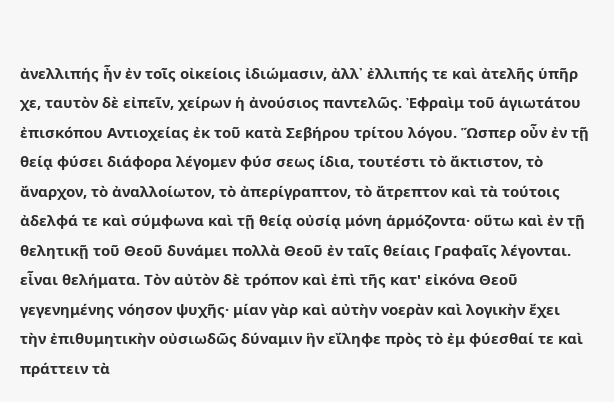ἀνελλιπής ἦν ἐν τοῖς οἰκείοις ἰδιώμασιν, ἀλλ᾽ ἐλλιπής τε καὶ ἀτελῆς ὑπῆρ χε, ταυτὸν δὲ εἰπεῖν, χείρων ἡ ἀνούσιος παντελῶς. Ἐφραὶμ τοῦ ἁγιωτάτου ἐπισκόπου Αντιοχείας ἐκ τοῦ κατὰ Σεβήρου τρίτου λόγου. Ὥσπερ οὖν ἐν τῇ θείᾳ φύσει διάφορα λέγομεν φύσ σεως ίδια, τουτέστι τὸ ἄκτιστον, τὸ ἄναρχον, τὸ ἀναλλοίωτον, τὸ ἀπερίγραπτον, τὸ ἄτρεπτον καὶ τὰ τούτοις ἀδελφά τε καὶ σύμφωνα καὶ τῇ θείᾳ οὐσίᾳ μόνη ἁρμόζοντα· οὕτω καὶ ἐν τῇ θελητικῇ τοῦ Θεοῦ δυνάμει πολλὰ Θεοῦ ἐν ταῖς θείαις Γραφαῖς λέγονται. εἶναι θελήματα. Τὸν αὐτὸν δὲ τρόπον καὶ ἐπὶ τῆς κατ' εἰκόνα Θεοῦ γεγενημένης νόησον ψυχῆς· μίαν γὰρ καὶ αὐτὴν νοερὰν καὶ λογικὴν ἔχει τὴν ἐπιθυμητικὴν οὐσιωδῶς δύναμιν ἣν εἴληφε πρὸς τὸ ἐμ φύεσθαί τε καὶ πράττειν τὰ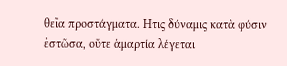θεῖα προστάγματα. Ητις δύναμις κατὰ φύσιν ἐστῶσα, οὔτε ἁμαρτία λέγεται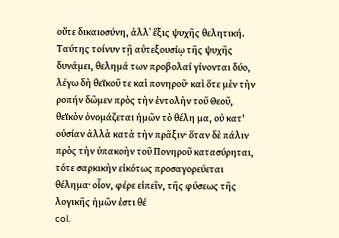οὔτε δικαιοσύνη, ἀλλ᾽ ἕξις ψυχῆς θελητική. Ταύτης τοίνυν τῇ αὐτεξουσίῳ τῆς ψυχῆς δυνάμει, θελημά των προβολαί γίνονται δύο, λέγω δὴ θεϊκοῦ τε καὶ πονηροῦ· καὶ ὅτε μὲν τὴν ροπήν δῶμεν πρὸς τὴν ἐντολὴν τοῦ Θεοῦ, θεϊκὸν ὀνομάζεται ἡμῶν τὸ θέλη μα, οὐ κατ' οὐσίαν ἀλλὰ κατὰ τὴν πρᾶξιν· ὅταν δὲ πάλιν πρὸς τὴν ὑπακοὴν τοῦ Πονηροῦ κατασύρηται, τότε σαρκικὴν εἰκότως προσαγορεύεται θέλημα· οἷον, φέρε εἰπεῖν, τῆς φύσεως τῆς λογικῆς ἡμῶν ἐστι θέ
col.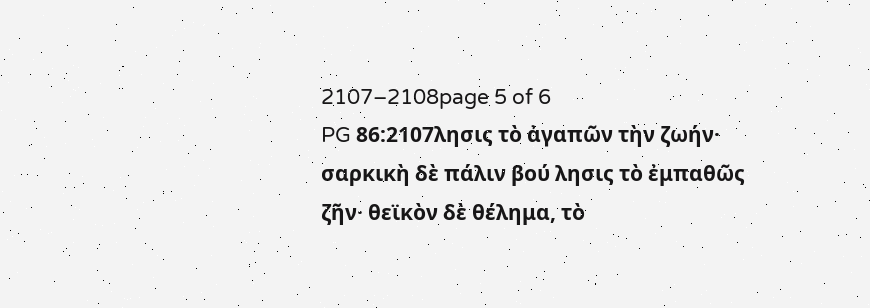2107–2108page 5 of 6
PG 86:2107λησις τὸ ἀγαπῶν τὴν ζωήν· σαρκικὴ δὲ πάλιν βού λησις τὸ ἐμπαθῶς ζῆν· θεϊκὸν δὲ θέλημα, τὸ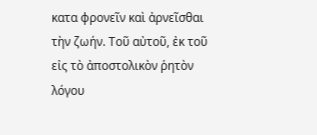κατα φρονεῖν καὶ ἀρνεῖσθαι τὴν ζωήν. Τοῦ αὐτοῦ, ἐκ τοῦ εἰς τὸ ἀποστολικὸν ῥητὸν λόγου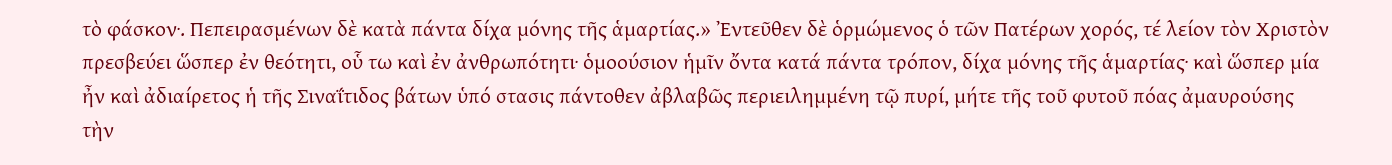τὸ φάσκον·. Πεπειρασμένων δὲ κατὰ πάντα δίχα μόνης τῆς ἁμαρτίας.» Ἐντεῦθεν δὲ ὁρμώμενος ὁ τῶν Πατέρων χορός, τέ λείον τὸν Χριστὸν πρεσβεύει ὥσπερ ἐν θεότητι, οὗ τω καὶ ἐν ἀνθρωπότητι· ὁμοούσιον ἡμῖν ὄντα κατά πάντα τρόπον, δίχα μόνης τῆς ἁμαρτίας· καὶ ὥσπερ μία ἦν καὶ ἀδιαίρετος ἡ τῆς Σιναΐτιδος βάτων ὑπό στασις πάντοθεν ἀβλαβῶς περιειλημμένη τῷ πυρί, μήτε τῆς τοῦ φυτοῦ πόας ἀμαυρούσης τὴν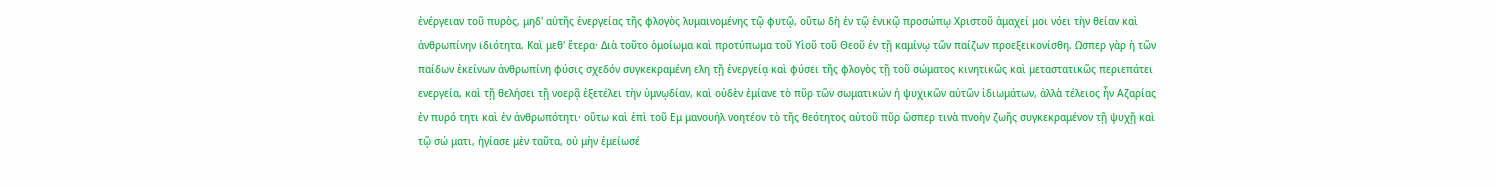ἐνέργειαν τοῦ πυρὸς, μηδ' αὐτῆς ἐνεργείας τῆς φλογὸς λυμαινομένης τῷ φυτῷ, οὕτω δὴ ἐν τῷ ἐνικῷ προσώπῳ Χριστοῦ ἀμαχεί μοι νόει τὴν θείαν καὶ ἀνθρωπίνην ιδιότητα. Καὶ μεθ' ἕτερα· Διὰ τοῦτο ὁμοίωμα καὶ προτύπωμα τοῦ Υἱοῦ τοῦ Θεοῦ ἐν τῇ καμίνῳ τῶν παίζων προεξεικονίσθη. Ωσπερ γὰρ ἡ τῶν παίδων ἐκείνων ἀνθρωπίνη φύσις σχεδόν συγκεκραμένη ελη τῇ ἐνεργείᾳ καὶ φύσει τῆς φλογὸς τῇ τοῦ σώματος κινητικῶς καὶ μεταστατικῶς περιεπάτει ενεργεία, καὶ τῇ θελήσει τῇ νοερᾷ ἐξετέλει τὴν ὑμνῳδίαν, καὶ οὐδὲν ἐμίανε τὸ πῦρ τῶν σωματικών ή ψυχικῶν αὐτῶν ἰδιωμάτων, ἀλλὰ τέλειος ἦν Αζαρίας ἐν πυρό τητι καὶ ἐν ἀνθρωπότητι· οὕτω καὶ ἐπὶ τοῦ Εμ μανουήλ νοητέον τὸ τῆς θεότητος αὐτοῦ πῦρ ὥσπερ τινὰ πνοὴν ζωῆς συγκεκραμένον τῇ ψυχῇ καὶ τῷ σώ ματι, ἡγίασε μὲν ταῦτα, οὐ μὴν ἐμείωσέ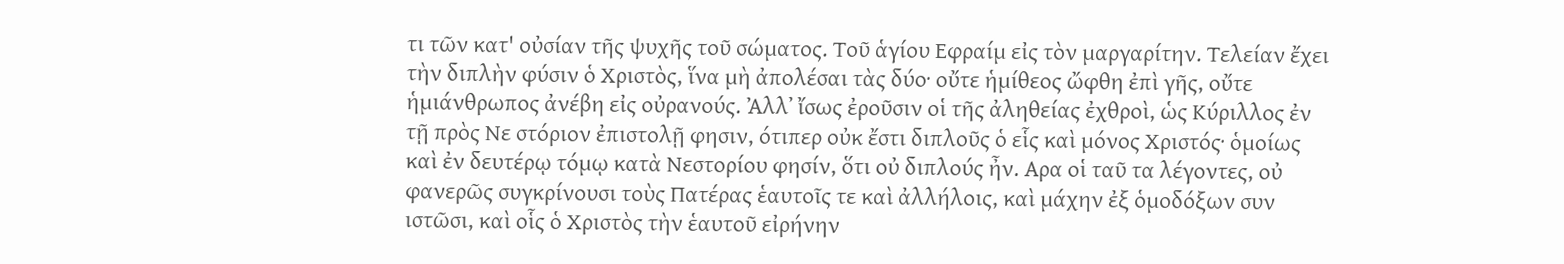τι τῶν κατ' οὐσίαν τῆς ψυχῆς τοῦ σώματος. Τοῦ ἁγίου Εφραίμ εἰς τὸν μαργαρίτην. Τελείαν ἔχει τὴν διπλὴν φύσιν ὁ Χριστὸς, ἵνα μὴ ἀπολέσαι τὰς δύο· οὔτε ἡμίθεος ὤφθη ἐπὶ γῆς, οὔτε ἡμιάνθρωπος ἀνέβη εἰς οὐρανούς. Ἀλλ᾽ ἴσως ἐροῦσιν οἱ τῆς ἀληθείας ἐχθροὶ, ὡς Κύριλλος ἐν τῇ πρὸς Νε στόριον ἐπιστολῇ φησιν, ότιπερ οὐκ ἔστι διπλοῦς ὁ εἷς καὶ μόνος Χριστός· ὁμοίως καὶ ἐν δευτέρῳ τόμῳ κατὰ Νεστορίου φησίν, ὅτι οὐ διπλούς ἦν. Αρα οἱ ταῦ τα λέγοντες, οὐ φανερῶς συγκρίνουσι τοὺς Πατέρας ἑαυτοῖς τε καὶ ἀλλήλοις, καὶ μάχην ἐξ ὁμοδόξων συν ιστῶσι, καὶ οἷς ὁ Χριστὸς τὴν ἑαυτοῦ εἰρήνην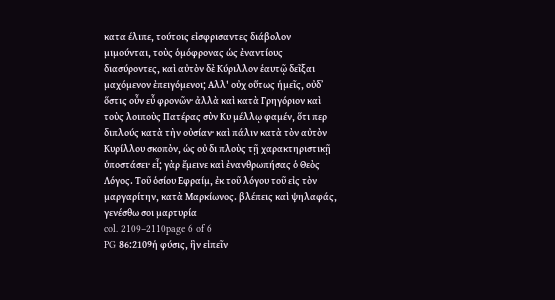κατα έλιπε, τούτοις εἰσφρισαντες διάβολον μιμούνται, τοὺς ὁμόφρονας ὡς ἐναντίους διασύροντες, καὶ αὐτὸν δὲ Κύριλλον ἑαυτῷ δεῖξαι μαχόμενον ἐπειγόμενοι; Αλλ' οὐχ οὕτως ἡμεῖς, οὐδ᾽ ὅστις οὖν εὖ φρονῶν· ἀλλὰ καὶ κατὰ Γρηγόριον καὶ τοὺς λοιποὺς Πατέρας σὺν Κυ μέλλῳ φαμέν, ὅτι περ διπλούς κατὰ τὴν οὐσίαν· καὶ πάλιν κατὰ τὸν αὐτὸν Κυρίλλου σκοπὸν, ὡς οὐ δι πλοὺς τῇ χαρακτηριστικῇ ὑποστάσει· εἶ; γὰρ ἔμεινε καὶ ἐνανθρωπήσας ὁ Θεὸς Λόγος. Τοῦ ὁσίου Εφραίμ, ἐκ τοῦ λόγου τοῦ εἰς τὸν μαργαρίτην, κατὰ Μαρκίωνος. βλέπεις καὶ ψηλαφάς, γενέσθω σοι μαρτυρία
col. 2109–2110page 6 of 6
PG 86:2109ἡ φύσις, ἣν εἰπεῖν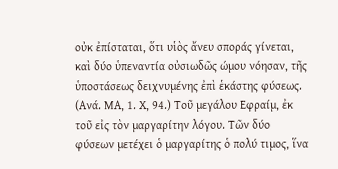οὐκ ἐπίσταται, ὅτι υἱὸς ἄνευ σποράς γίνεται, καὶ δύο ὑπεναντία οὐσιωδῶς ώμου νόησαν, τῆς ὑποστάσεως δειχνυμένης ἐπὶ ἑκάστης φύσεως. (Ανά. ΜΑ, 1. Χ, 94.) Τοῦ μεγάλου Εφραίμ, ἐκ τοῦ εἰς τὸν μαργαρίτην λόγου. Τῶν δύο φύσεων μετέχει ὁ μαργαρίτης ὁ πολύ τιμος, ἵνα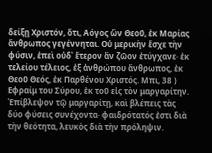δείξῃ Χριστόν, ὅτι, Αόγος ὢν Θεοῦ, ἐκ Μαρίας ἄνθρωπος γεγέννηται. Οὐ μερικὴν ἔσχε τὴν φύσιν, ἐπεὶ οὐδ᾽ ἕτερον ἂν ζῶον ἐτύγχανε· ἐκ τελείου τέλειος, ἐξ ἀνθρώπου ἄνθρωπος, ἐκ Θεοῦ Θεός, ἐκ Παρθένου Χριστός. Μπι, 38 ) Εφραίμ του Σύρου, ἐκ τοῦ εἰς τὸν μαργαρίτην. Ἐπίβλεψον τῷ μαργαρίτῃ, καὶ βλέπεις τὰς δύο φύσεις συνέχοντα· φαιδρότατός ἐστι διὰ τὴν θεότητα, λευκὸς διὰ τὴν πρόληψιν.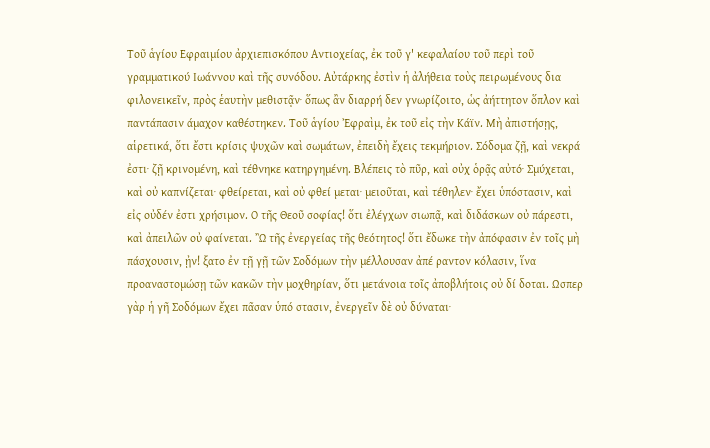Τοῦ ἁγίου Εφραιμίου ἀρχιεπισκόπου Αντιοχείας, ἐκ τοῦ γ' κεφαλαίου τοῦ περὶ τοῦ γραμματικού Ιωάννου καὶ τῆς συνόδου. Αὐτάρκης ἐστὶν ἡ ἀλήθεια τοὺς πειρωμένους δια φιλονεικεῖν, πρὸς ἑαυτὴν μεθιστᾷν· ὅπως ἂν διαρρή δεν γνωρίζοιτο, ὡς ἀήττητον ὅπλον καὶ παντάπασιν άμαχον καθέστηκεν. Τοῦ ἁγίου Ἐφραὶμ, ἐκ τοῦ εἰς τὴν Κάϊν. Μὴ ἀπιστήσῃς, αἱρετικά, ὅτι ἔστι κρίσις ψυχῶν καὶ σωμάτων, ἐπειδὴ ἔχεις τεκμήριον. Σόδομα ζῇ, καὶ νεκρά ἐστι· ζῇ κρινομένη, καὶ τέθνηκε κατηργημένη. Βλέπεις τὸ πῦρ, καὶ οὐχ ὁρᾷς αὐτό· Σμύχεται, καὶ οὐ καπνίζεται· φθείρεται, καὶ οὐ φθεί μεται· μειοῦται, καὶ τέθηλεν· ἔχει ὑπόστασιν, καὶ εἰς οὐδέν ἐστι χρήσιμον. Ο τῆς Θεοῦ σοφίας! ὅτι ἐλέγχων σιωπᾷ, καὶ διδάσκων οὐ πάρεστι, καὶ ἀπειλῶν οὐ φαίνεται. Ὢ τῆς ἐνεργείας τῆς θεότητος! ὅτι ἔδωκε τὴν ἀπόφασιν ἐν τοῖς μὴ πάσχουσιν, ᾐν! ξατο ἐν τῇ γῇ τῶν Σοδόμων τὴν μέλλουσαν ἀπέ ραντον κόλασιν, ἵνα προαναστομώσῃ τῶν κακῶν τὴν μοχθηρίαν, ὅτι μετάνοια τοῖς ἀποβλήτοις οὐ δί δοται. Ωσπερ γὰρ ἡ γῆ Σοδόμων ἔχει πᾶσαν ὑπό στασιν, ἐνεργεῖν δὲ οὐ δύναται·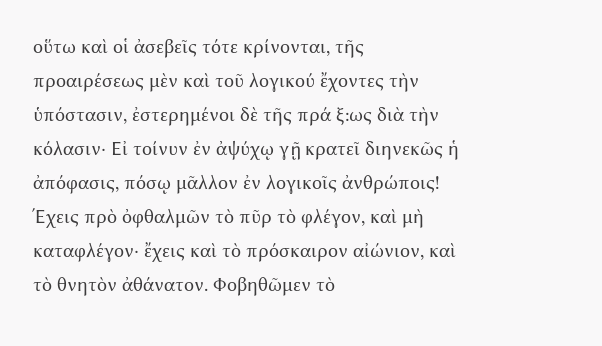οὕτω καὶ οἱ ἀσεβεῖς τότε κρίνονται, τῆς προαιρέσεως μὲν καὶ τοῦ λογικού ἔχοντες τὴν ὑπόστασιν, ἐστερημένοι δὲ τῆς πρά ξ:ως διὰ τὴν κόλασιν· Εἰ τοίνυν ἐν ἀψύχῳ γῇ κρατεῖ διηνεκῶς ἡ ἀπόφασις, πόσῳ μᾶλλον ἐν λογικοῖς ἀνθρώποις! Έχεις πρὸ ὀφθαλμῶν τὸ πῦρ τὸ φλέγον, καὶ μὴ καταφλέγον· ἔχεις καὶ τὸ πρόσκαιρον αἰώνιον, καὶ τὸ θνητὸν ἀθάνατον. Φοβηθῶμεν τὸ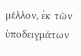μέλλον, ἐκ τῶν ὑποδειγμάτων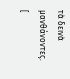τὰ δεινὰ μανθάνοντες. [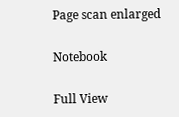Page scan enlarged

Notebook

Full View